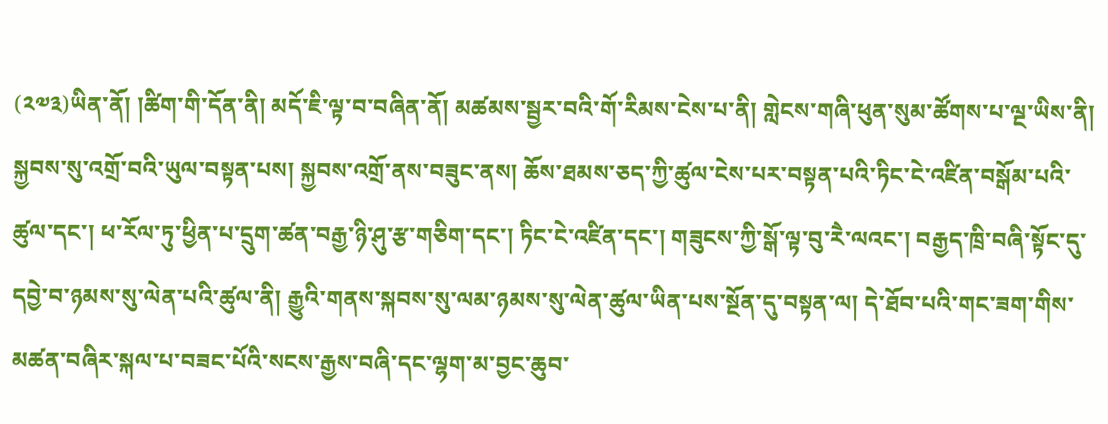(༢༧༣)ཡིན་ནོ། །ཚིག་གི་དོན་ནི། མདོ་ཇི་ལྟ་བ་བཞིན་ནོ། མཚམས་སྦྱར་བའི་གོ་རིམས་ངེས་པ་ནི། གླེངས་གཞི་ཕུན་སུམ་ཚོགས་པ་ལྔ་ཡིས་ནི། སྐྱབས་སུ་འགྲོ་བའི་ཡུལ་བསྟན་པས། སྐྱབས་འགྲོ་ནས་བཟུང་ནས། ཆོས་ཐམས་ཅད་ཀྱི་ཚུལ་ངེས་པར་བསྟན་པའི་ཏིང་ངེ་འཛིན་བསྒོམ་པའི་ཚུལ་དང་། ཕ་རོལ་ཏུ་ཕྱིན་པ་དྲུག་ཚན་བརྒྱ་ཉི་ཤུ་རྩ་གཅིག་དང་། ཏིང་ངེ་འཛིན་དང་། གཟུངས་ཀྱི་སྒོ་ལྟ་བུ་རཻ་ལའང་། བརྒྱད་ཁྲི་བཞི་སྟོང་དུ་དབྱེ་བ་ཉམས་སུ་ལེན་པའི་ཚུལ་ནི། རྒྱུའི་གནས་སྐབས་སུ་ལམ་ཉམས་སུ་ལེན་ཚུལ་ཡིན་པས་སྔོན་དུ་བསྟན་ལ། དེ་ཐོབ་པའི་གང་ཟག་གིས་མཚན་བཞིར་སྐལ་པ་བཟང་པོའི་སངས་རྒྱས་བཞི་དང་ལྷག་མ་བྱང་ཆུབ་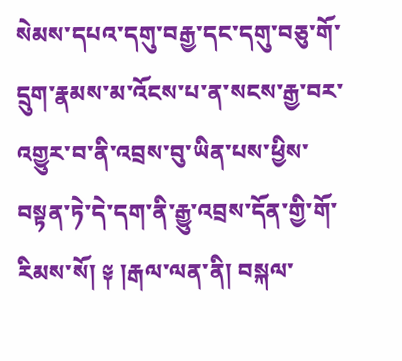སེམས་དཔའ་དགུ་བརྒྱ་དང་དགུ་བཅུ་གོ་དྲུག་རྣམས་མ་འོངས་པ་ན་སངས་རྒྱ་བར་འགྱུར་བ་ནི་འབྲས་བུ་ཡིན་པས་ཕྱིས་བསྟན་ཏེ་དེ་དག་ནི་རྒྱུ་འབྲས་དོན་གྱི་གོ་རིམས་སོ། ༈ །རྒལ་ལན་ནི། བསྐལ་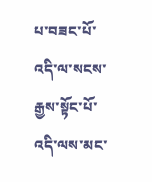པ་བཟང་པོ་འདི་ལ་སངས་རྒྱས་སྟོང་པོ་འདི་ལས་མང་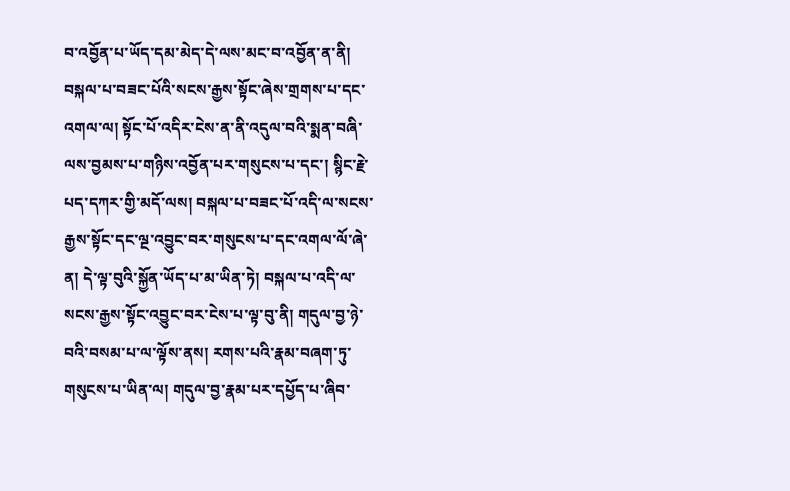བ་འབྱོན་པ་ཡོད་དམ་མེད་དེ་ལས་མང་བ་འབྱོན་ན་ནི། བསྐལ་པ་བཟང་པོའི་སངས་རྒྱས་སྟོང་ཞེས་གྲགས་པ་དང་འགལ་ལ། སྟོང་པོ་འདིར་ངེས་ན་ནི་འདུལ་བའི་སྨན་བཞི་ལས་བྱམས་པ་གཉིས་འབྱོན་པར་གསུངས་པ་དང་། སྙིང་རྗེ་པད་དཀར་གྱི་མདོ་ལས། བསྐལ་པ་བཟང་པོ་འདི་ལ་སངས་རྒྱས་སྟོང་དང་ལྔ་འབྱུང་བར་གསུངས་པ་དང་འགལ་ལོ་ཞེ་ན། དེ་ལྟ་བུའི་སྐྱོན་ཡོད་པ་མ་ཡིན་ཏེ། བསྐལ་པ་འདི་ལ་སངས་རྒྱས་སྟོང་འབྱུང་བར་ངེས་པ་ལྟ་བུ་ནི། གདུལ་བྱ་ཉེ་བའི་བསམ་པ་ལ་ལྟོས་ནས། རགས་པའི་རྣམ་བཞག་ཏུ་གསུངས་པ་ཡིན་ལ། གདུལ་བྱ་རྣམ་པར་དཔྱོད་པ་ཞིབ་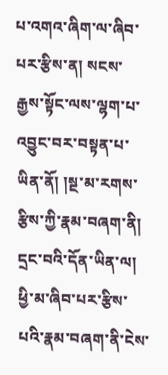པ་འགའ་ཞིག་ལ་ཞིབ་པར་རྩིས་ན། སངས་རྒྱས་སྟོང་ལས་ལྷག་པ་འབྱུང་བར་བསྟན་པ་ཡིན་ནོ། །སྔ་མ་རགས་རྩིས་ཀྱི་རྣམ་བཞག་ནི། དྲང་བའི་དོན་ཡིན་ལ། ཕྱི་མ་ཞིབ་པར་རྩིས་པའི་རྣམ་བཞག་ནི་ངེས་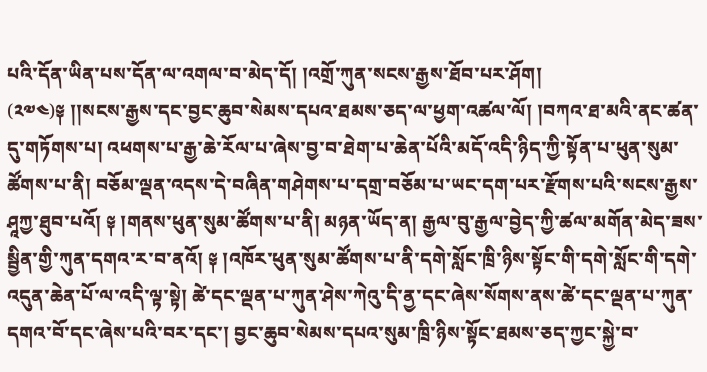པའི་དོན་ཡིན་པས་དོན་ལ་འགལ་བ་མེད་དོ། །འགྲོ་ཀུན་སངས་རྒྱས་ཐོབ་པར་ཤོག།
(༢༧༤)༈ །།སངས་རྒྱས་དང་བྱང་ཆུབ་སེམས་དཔའ་ཐམས་ཅད་ལ་ཕྱག་འཚལ་ལོ། །བཀའ་ཐ་མའི་ནང་ཚན་དུ་གཏོགས་པ། འཕགས་པ་རྒྱ་ཆེ་རོལ་པ་ཞེས་བྱ་བ་ཐེག་པ་ཆེན་པོའི་མདོ་འདི་ཉིད་ཀྱི་སྟོན་པ་ཕུན་སུམ་ཚོགས་པ་ནི། བཅོམ་ལྡན་འདས་དེ་བཞིན་གཤེགས་པ་དགྲ་བཅོམ་པ་ཡང་དག་པར་རྫོགས་པའི་སངས་རྒྱས་ཤཱཀྱ་ཐུབ་པའོ། ༈ །གནས་ཕུན་སུམ་ཚོགས་པ་ནི། མཉན་ཡོད་ན། རྒྱལ་བུ་རྒྱལ་བྱེད་ཀྱི་ཚལ་མགོན་མེད་ཟས་སྦྱིན་གྱི་ཀུན་དགའ་ར་བ་ནའོ། ༈ །འཁོར་ཕུན་སུམ་ཚོགས་པ་ནི་དགེ་སློང་ཁྲི་ཉིས་སྟོང་གི་དགེ་སློང་གི་དགེ་འདུན་ཆེན་པོ་ལ་འདི་ལྟ་སྟེ། ཚེ་དང་ལྡན་པ་ཀུན་ཤེས་ཀེའུ་དི་ནྱ་དང་ཞེས་སོགས་ནས་ཚེ་དང་ལྡན་པ་ཀུན་དགའ་བོ་དང་ཞེས་པའི་བར་དང་། བྱང་ཆུབ་སེམས་དཔའ་སུམ་ཁྲི་ཉིས་སྟོང་ཐམས་ཅད་ཀྱང་སྐྱེ་བ་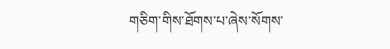གཅིག་གིས་ཐོགས་པ་ཞེས་སོགས་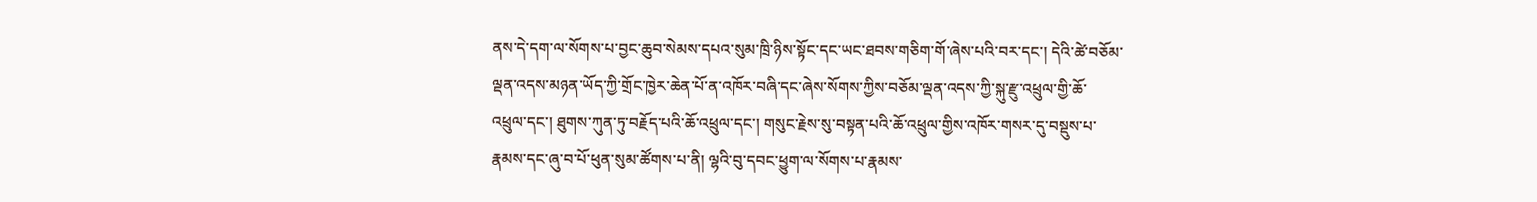ནས་དེ་དག་ལ་སོགས་པ་བྱང་ཆུབ་སེམས་དཔའ་སུམ་ཁྲི་ཉིས་སྟོང་དང་ཡང་ཐབས་གཅིག་གོ་ཞེས་པའི་བར་དང་། དེའི་ཚེ་བཅོམ་ལྡན་འདས་མཉན་ཡོད་ཀྱི་གྲོང་ཁྱེར་ཆེན་པོ་ན་འཁོར་བཞི་དང་ཞེས་སོགས་ཀྱིས་བཅོམ་ལྡན་འདས་ཀྱི་སྐུ་རྫུ་འཕྲུལ་གྱི་ཆོ་འཕྲུལ་དང་། ཐུགས་ཀུན་ཏུ་བརྗོད་པའི་ཆོ་འཕྲུལ་དང་། གསུང་རྗེས་སུ་བསྟན་པའི་ཆོ་འཕྲུལ་གྱིས་འཁོར་གསར་དུ་བསྡུས་པ་རྣམས་དང་ཞུ་བ་པོ་ཕུན་སུམ་ཚོགས་པ་ནི། ལྷའི་བུ་དབང་ཕྱུག་ལ་སོགས་པ་རྣམས་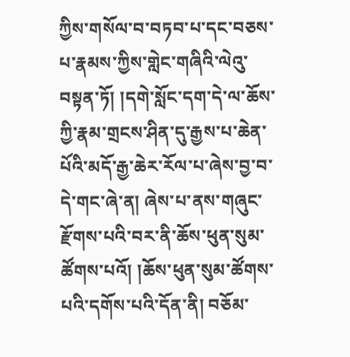ཀྱིས་གསོལ་བ་བཏབ་པ་དང་བཅས་པ་རྣམས་ཀྱིས་གླེང་གཞིའི་ལེའུ་བསྟན་ཏོ། །དགེ་སློང་དག་དེ་ལ་ཆོས་ཀྱི་རྣམ་གྲངས་ཤིན་དུ་རྒྱས་པ་ཆེན་པོའི་མདོ་རྒྱ་ཆེར་རོལ་པ་ཞེས་བྱ་བ་དེ་གང་ཞེ་ན། ཞེས་པ་ནས་གཞུང་རྫོགས་པའི་བར་ནི་ཆོས་ཕུན་སུམ་ཚོགས་པའོ། །ཆོས་ཕུན་སུམ་ཚོགས་པའི་དགོས་པའི་དོན་ནི། བཅོམ་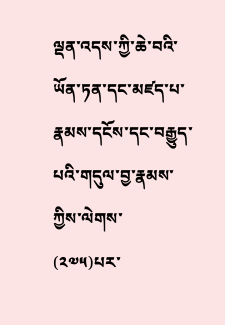ལྡན་འདས་ཀྱི་ཆེ་བའི་ཡོན་ཏན་དང་མཛད་པ་རྣམས་དངོས་དང་བརྒྱུད་པའི་གདུལ་བྱ་རྣམས་ཀྱིས་ལེགས་
(༢༧༥)པར་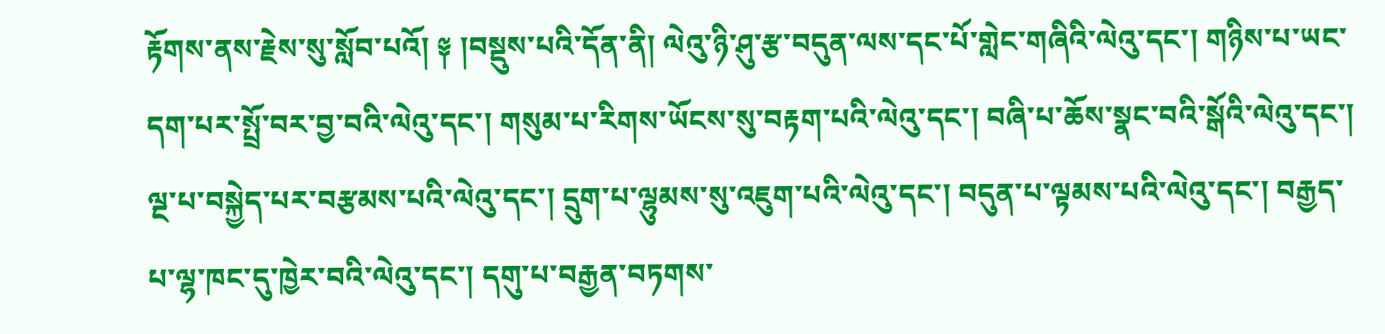རྟོགས་ནས་རྗེས་སུ་སློབ་པའོ། ༈ །བསྡུས་པའི་དོན་ནི། ལེའུ་ཉི་ཤུ་རྩ་བདུན་ལས་དང་པོ་གླེང་གཞིའི་ལེའུ་དང་། གཉིས་པ་ཡང་དག་པར་སྤྲོ་བར་བྱ་བའི་ལེའུ་དང་། གསུམ་པ་རིགས་ཡོངས་སུ་བརྟག་པའི་ལེའུ་དང་། བཞི་པ་ཆོས་སྣང་བའི་སྒོའི་ལེའུ་དང་། ལྔ་པ་བསྐྱེད་པར་བརྩམས་པའི་ལེའུ་དང་། དྲུག་པ་ལྷུམས་སུ་འཇུག་པའི་ལེའུ་དང་། བདུན་པ་ལྟམས་པའི་ལེའུ་དང་། བརྒྱད་པ་ལྷ་ཁང་དུ་ཁྱེར་བའི་ལེའུ་དང་། དགུ་པ་བརྒྱན་བཏགས་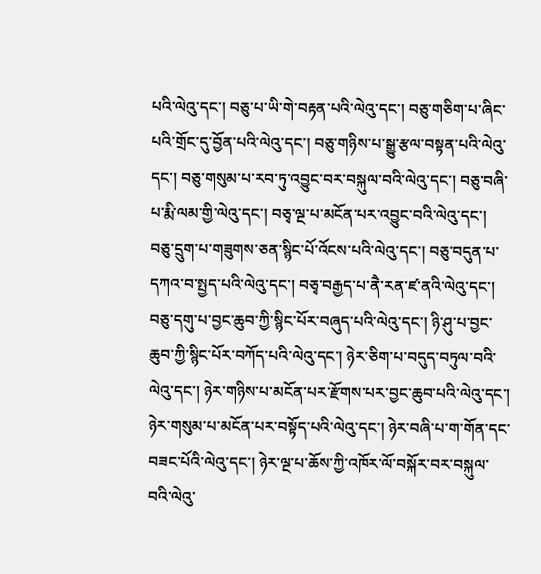པའི་ལེའུ་དང་། བཅུ་པ་ཡི་གེ་བརྟན་པའི་ལེའུ་དང་། བཅུ་གཅིག་པ་ཞིང་པའི་གྲོང་དུ་བྱོན་པའི་ལེའུ་དང་། བཅུ་གཉིས་པ་སྒྱུ་རྩལ་བསྟན་པའི་ལེའུ་དང་། བཅུ་གསུམ་པ་རབ་ཏུ་འབྱུང་བར་བསྐུལ་བའི་ལེའུ་དང་། བཅུ་བཞི་པ་རྨི་ལམ་གྱི་ལེའུ་དང་། བཅྭ་ལྔ་པ་མངོན་པར་འབྱུང་བའི་ལེའུ་དང་། བཅུ་དྲུག་པ་གཟུགས་ཅན་སྙིང་པོ་འོངས་པའི་ལེའུ་དང་། བཅུ་བདུན་པ་དཀའ་བ་སྤྱད་པའི་ལེའུ་དང་། བཅྭ་བརྒྱད་པ་ནཻ་རན་ཛ་ནའི་ལེའུ་དང་། བཅུ་དགུ་པ་བྱང་ཆུབ་ཀྱི་སྙིང་པོར་བཞུད་པའི་ལེའུ་དང་། ཉི་ཤུ་པ་བྱང་ཆུབ་ཀྱི་སྙིང་པོར་བཀོད་པའི་ལེའུ་དང་། ཉེར་ཅིག་པ་བདུད་བཏུལ་བའི་ལེའུ་དང་། ཉེར་གཉིས་པ་མངོན་པར་རྫོགས་པར་བྱང་ཆུབ་པའི་ལེའུ་དང་། ཉེར་གསུམ་པ་མངོན་པར་བསྟོད་པའི་ལེའུ་དང་། ཉེར་བཞི་པ་ག་གོན་དང་བཟང་པོའི་ལེའུ་དང་། ཉེར་ལྔ་པ་ཆོས་ཀྱི་འཁོར་ལོ་བསྐོར་བར་བསྐུལ་བའི་ལེའུ་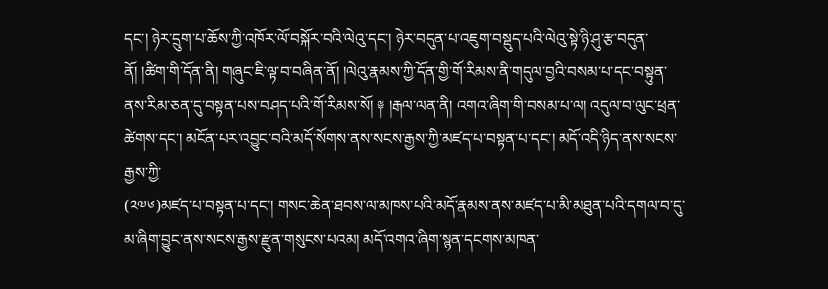དང་། ཉེར་དྲུག་པ་ཆོས་ཀྱི་འཁོར་ལོ་བསྐོར་བའི་ལེའུ་དང་། ཉེར་བདུན་པ་འཇུག་བསྡུད་པའི་ལེའུ་སྟེ་ཉི་ཤུ་རྩ་བདུན་ནོ། །ཚིག་གི་དོན་ནི། གཞུང་ཇི་ལྟ་བ་བཞིན་ནོ། །ལེའུ་རྣམས་ཀྱི་དོན་གྱི་གོ་རིམས་ནི་གདུལ་བྱའི་བསམ་པ་དང་བསྟུན་ནས་རིམ་ཅན་དུ་བསྟན་པས་བཤད་པའི་གོ་རིམས་སོ། ༈ །རྒལ་ལན་ནི། འགའ་ཞིག་གི་བསམ་པ་ལ། འདུལ་བ་ལུང་ཕྲན་ཚེགས་དང་། མངོན་པར་འབྱུང་བའི་མདོ་སོགས་ནས་སངས་རྒྱས་ཀྱི་མཛད་པ་བསྟན་པ་དང་། མདོ་འདི་ཉིད་ནས་སངས་རྒྱས་ཀྱི་
(༢༧༦)མཛད་པ་བསྟན་པ་དང་། གསང་ཆེན་ཐབས་ལ་མཁས་པའི་མདོ་རྣམས་ནས་མཛད་པ་མི་མཐུན་པའི་དགལ་བ་དུ་མ་ཞིག་བྱུང་ནས་སངས་རྒྱས་རྫུན་གསུངས་པའམ། མདོ་འགའ་ཞིག་སྙན་དངགས་མཁན་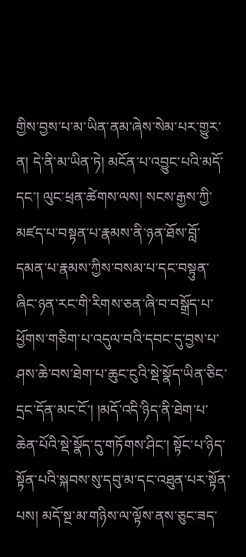གྱིས་བྱས་པ་མ་ཡིན་ནམ་ཞེས་སེམ་པར་གྱུར་ན། དེ་ནི་མ་ཡིན་ཏེ། མངོན་པ་འབྱུང་པའི་མདོ་དང་། ལུང་ཕྲན་ཚེགས་ལས། སངས་རྒྱས་ཀྱི་མཛད་པ་བསྟན་པ་རྣམས་ནི་ཉན་ཐོས་བློ་དམན་པ་རྣམས་ཀྱིས་བསམ་པ་དང་བསྟུན་ཞིང་ཉན་རང་གི་རིགས་ཅན་ཞི་བ་བསྒྲོད་པ་ཕྱོགས་གཅིག་པ་འདུལ་བའི་དབང་དུ་བྱས་པ་ཤས་ཆེ་བས་ཐེག་པ་ཆུང་ངུའི་སྡེ་སྣོད་ཡིན་ཅིང་དྲང་དོན་མང་ངོ་། །མདོ་འདི་ཉིད་ནི་ཐེག་པ་ཆེན་པོའི་སྡེ་སྣོད་དུ་གཏོགས་ཤིང་། སྟོང་པ་ཉིད་སྟོན་པའི་སྐབས་སུ་དབུ་མ་དང་འཐུན་པར་སྟོན་པས། མདོ་སྔ་མ་གཉིས་ལ་ལྟོས་ནས་ཅུང་ཟད་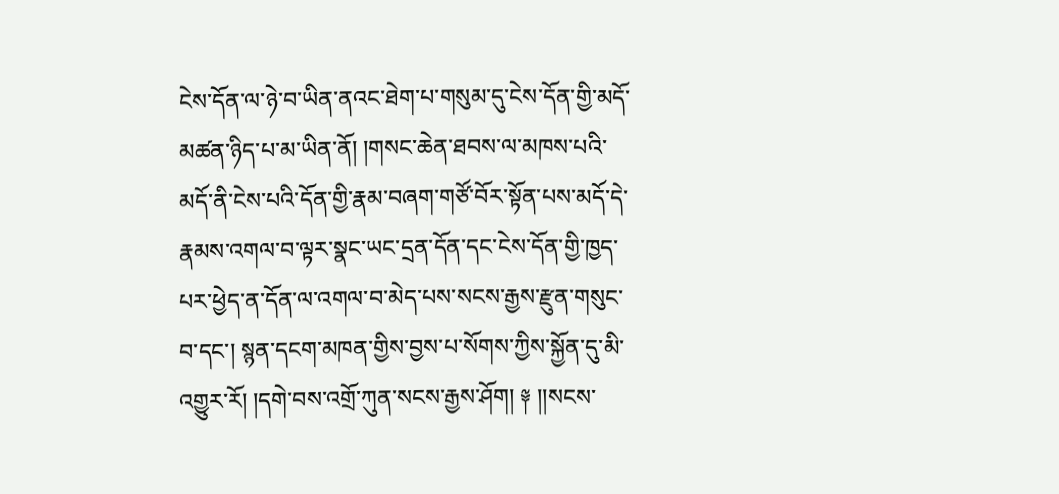ངེས་དོན་ལ་ཉེ་བ་ཡིན་ནའང་ཐེག་པ་གསུམ་དུ་ངེས་དོན་གྱི་མདོ་མཚན་ཉིད་པ་མ་ཡིན་ནོ། །གསང་ཆེན་ཐབས་ལ་མཁས་པའི་མདོ་ནི་ངེས་པའི་དོན་གྱི་རྣམ་བཞག་གཙོ་བོར་སྟོན་པས་མདོ་དེ་རྣམས་འགལ་བ་ལྟར་སྣང་ཡང་དྲན་དོན་དང་ངེས་དོན་གྱི་ཁྱད་པར་ཕྱེད་ན་དོན་ལ་འགལ་བ་མེད་པས་སངས་རྒྱས་རྫུན་གསུང་བ་དང་། སྙན་དངག་མཁན་གྱིས་བྱས་པ་སོགས་ཀྱིས་སྐྱོན་དུ་མི་འགྱུར་རོ། །དགེ་བས་འགྲོ་ཀུན་སངས་རྒྱས་ཤོག། ༈ །།སངས་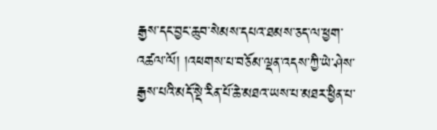རྒྱས་དང་བྱང་ཆུབ་སེམས་དཔའ་ཐམས་ཅད་ལ་ཕྱག་འཚལ་ལོ། །འཕགས་པ་བཅོམ་ལྡན་འདས་ཀྱི་ཡེ་ཤེས་རྒྱས་པའི་མདོ་སྡེ་རིན་པོ་ཆེ་མཐའ་ཡས་པ་མཐར་ཕྱིན་པ་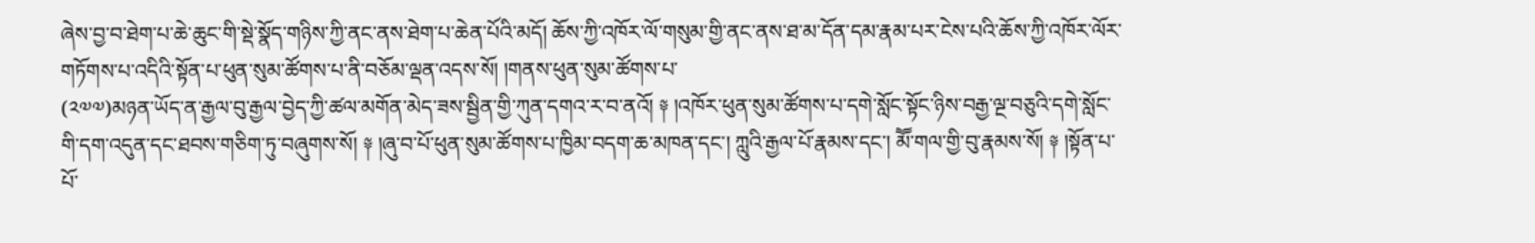ཞེས་བྱ་བ་ཐེག་པ་ཆེ་ཆུང་གི་སྡེ་སྣོད་གཉིས་ཀྱི་ནང་ནས་ཐེག་པ་ཆེན་པོའི་མདོ། ཆོས་ཀྱི་འཁོར་ལོ་གསུམ་གྱི་ནང་ནས་ཐ་མ་དོན་དམ་རྣམ་པར་ངེས་པའི་ཆོས་ཀྱི་འཁོར་ལོར་གཏོགས་པ་འདིའི་སྟོན་པ་ཕུན་སུམ་ཚོགས་པ་ནི་བཅོམ་ལྡན་འདས་སོ། །གནས་ཕུན་སུམ་ཚོགས་པ་
(༢༧༧)མཉན་ཡོད་ན་རྒྱལ་བུ་རྒྱལ་བྱེད་ཀྱི་ཚལ་མགོན་མེད་ཟས་སྦྱིན་གྱི་ཀུན་དགའ་ར་བ་ནའོ། ༈ །འཁོར་ཕུན་སུམ་ཚོགས་པ་དགེ་སློང་སྟོང་ཉིས་བརྒྱ་ལྔ་བཅུའི་དགེ་སློང་གི་དག་འདུན་དང་ཐབས་གཅིག་ཏུ་བཞུགས་སོ། ༈ །ཞུ་བ་པོ་ཕུན་སུམ་ཚོགས་པ་ཁྱིམ་བདག་ཆ་མཁན་དང་། ཀླུའི་རྒྱལ་པོ་རྣམས་དང་། མཽ་གལ་གྱི་བུ་རྣམས་སོ། ༈ །སྟོན་པ་པོ་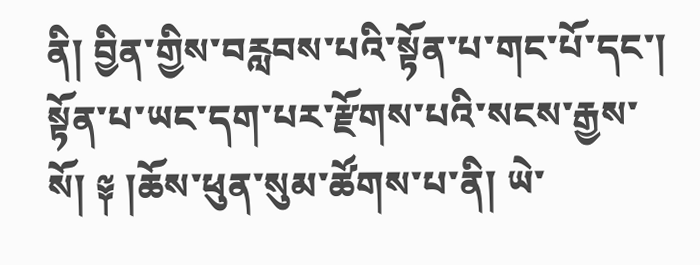ནི། བྱིན་གྱིས་བརླབས་པའི་སྟོན་པ་གང་པོ་དང་། སྟོན་པ་ཡང་དག་པར་རྫོགས་པའི་སངས་རྒྱས་སོ། ༈ །ཆོས་ཕུན་སུམ་ཚོགས་པ་ནི། ཡེ་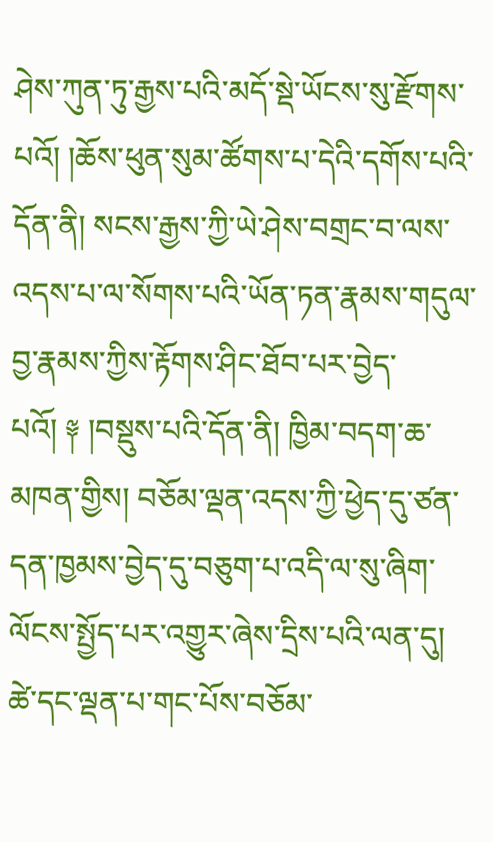ཤེས་ཀུན་ཏུ་རྒྱས་པའི་མདོ་སྡེ་ཡོངས་སུ་རྫོགས་པའོ། །ཆོས་ཕུན་སུམ་ཚོགས་པ་དེའི་དགོས་པའི་དོན་ནི། སངས་རྒྱས་ཀྱི་ཡེ་ཤེས་བགྲང་བ་ལས་འདས་པ་ལ་སོགས་པའི་ཡོན་ཏན་རྣམས་གདུལ་བྱ་རྣམས་ཀྱིས་རྟོགས་ཤིང་ཐོབ་པར་བྱེད་པའོ། ༈ །བསྡུས་པའི་དོན་ནི། ཁྱིམ་བདག་ཆ་མཁན་གྱིས། བཅོམ་ལྡན་འདས་ཀྱི་ཕྱེད་དུ་ཙན་དན་ཁྱམས་བྱེད་དུ་བཅུག་པ་འདི་ལ་སུ་ཞིག་ལོངས་སྤྱོད་པར་འགྱུར་ཞེས་དྲིས་པའི་ལན་དུ། ཚེ་དང་ལྡན་པ་གང་པོས་བཅོམ་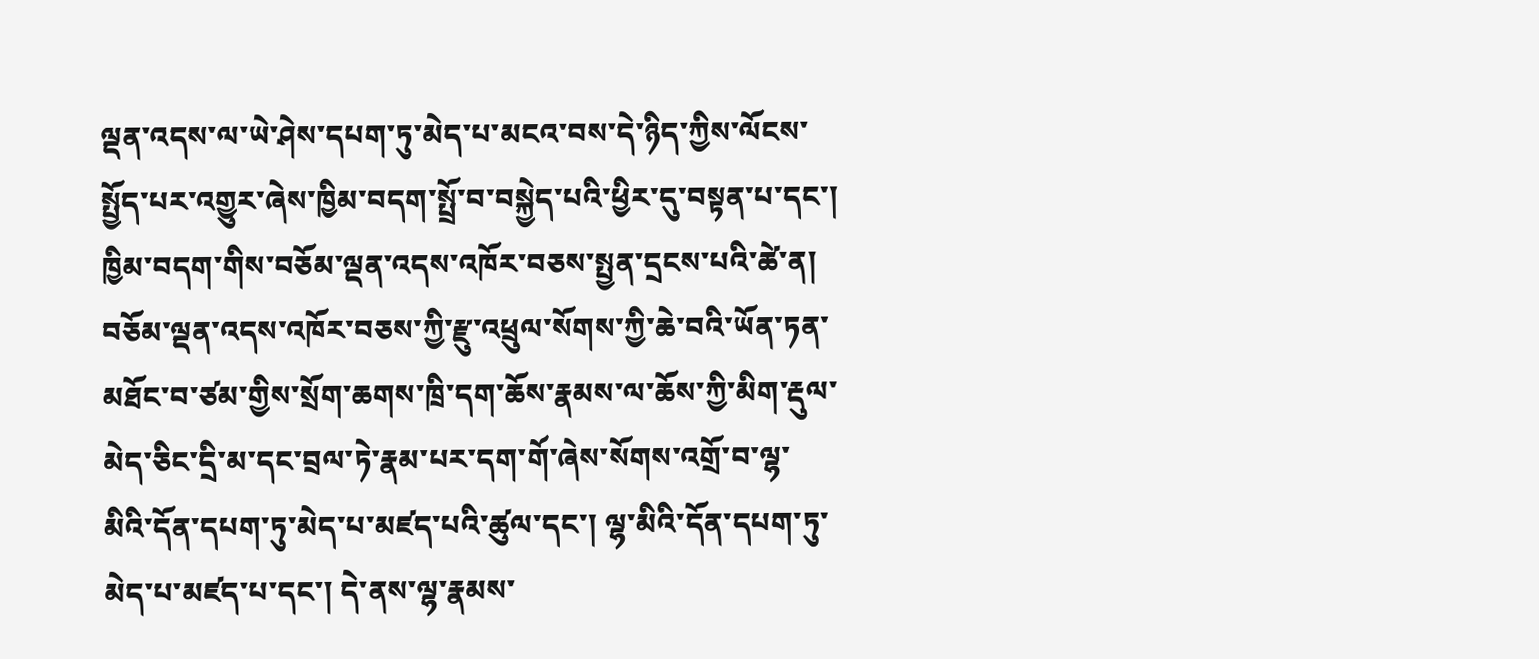ལྡན་འདས་ལ་ཡེ་ཤེས་དཔག་ཏུ་མེད་པ་མངའ་བས་དེ་ཉིད་ཀྱིས་ལོངས་སྤྱོད་པར་འགྱུར་ཞེས་ཁྱིམ་བདག་སྤྲོ་བ་བསྐྱེད་པའི་ཕྱིར་དུ་བསྟན་པ་དང་། ཁྱིམ་བདག་གིས་བཅོམ་ལྡན་འདས་འཁོར་བཅས་སྤྱན་དྲངས་པའི་ཚེ་ན། བཅོམ་ལྡན་འདས་འཁོར་བཅས་ཀྱི་རྫུ་འཕྲུལ་སོགས་ཀྱི་ཆེ་བའི་ཡོན་ཏན་མཐོང་བ་ཙམ་གྱིས་སྲོག་ཆགས་ཁྲི་དག་ཆོས་རྣམས་ལ་ཆོས་ཀྱི་མིག་རྡུལ་མེད་ཅིང་དྲི་མ་དང་བྲལ་ཏེ་རྣམ་པར་དག་གོ་ཞེས་སོགས་འགྲོ་བ་ལྷ་མིའི་དོན་དཔག་ཏུ་མེད་པ་མཛད་པའི་ཚུལ་དང་། ལྷ་མིའི་དོན་དཔག་ཏུ་མེད་པ་མཛད་པ་དང་། དེ་ནས་ལྷ་རྣམས་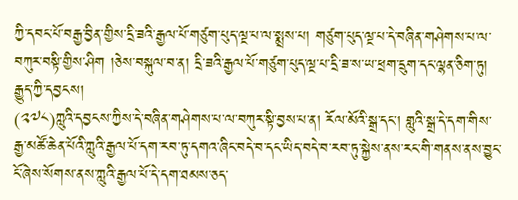ཀྱི་དབང་པོ་བརྒྱ་བྱིན་གྱིས་དྲི་ཟའི་རྒྱལ་པོ་གཙུག་པུད་ལྔ་པ་ལ་སྨྲས་པ། གཙུག་པུད་ལྔ་པ་དེ་བཞིན་གཤེགས་པ་ལ་བཀུར་བསྟི་གྱིས་ཤིག །ཅེས་བསྐུལ་བ་ན། དྲི་ཟའི་རྒྱལ་པོ་གཙུག་པུད་ལྔ་པ་དྲི་ཟ་ས་ཡ་ཕྲག་དྲུག་དང་ལྷན་ཅིག་ཏུ། རྒྱུད་ཀྱི་དབྱངས།
(༢༧༨)ཀླུའི་དབྱངས་ཀྱིས་དེ་བཞིན་གཤེགས་པ་ལ་བཀུར་སྟི་བྱས་པ་ན། རོལ་མོའི་སྒྲ་དང་། གླུའི་སྒྲ་དེ་དག་གིས་རྒྱ་མཚོ་ཆེན་པོའི་ཀླུའི་རྒྱལ་པོ་དག་རབ་ཏུ་དགའ་ཞིང་བདེ་བ་དང་ཡིད་བདེ་བ་རབ་ཏུ་སྐྱེས་ནས་རང་གི་གནས་ནས་བྱུང་ངོ་ཞེས་སོགས་ནས་ཀླུའི་རྒྱལ་པོ་དེ་དག་ཐམས་ཅད་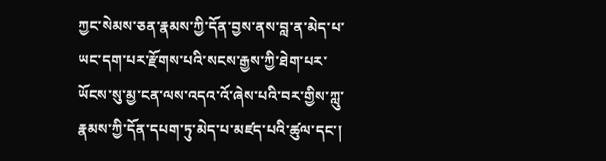ཀྱང་སེམས་ཅན་རྣམས་ཀྱི་དོན་བྱས་ནས་བླ་ན་མེད་པ་ཡང་དག་པར་རྫོགས་པའི་སངས་རྒྱས་ཀྱི་ཐེག་པར་ཡོངས་སུ་མྱ་ངན་ལས་འདའ་འོ་ཞེས་པའི་བར་གྱིས་ཀླུ་རྣམས་ཀྱི་དོན་དཔག་ཏུ་མེད་པ་མཛད་པའི་ཚུལ་དང་།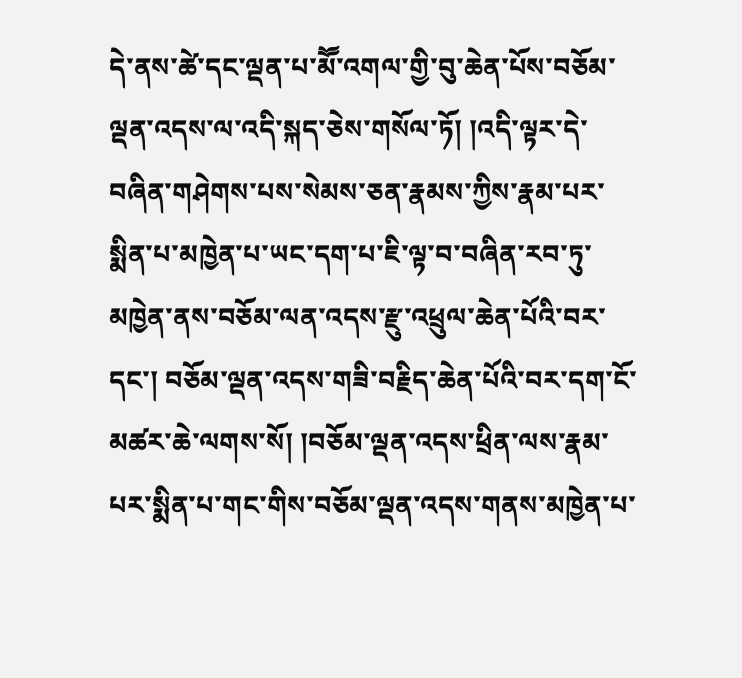དེ་ནས་ཚེ་དང་ལྡན་པ་མཽ་འགལ་གྱི་བུ་ཆེན་པོས་བཅོམ་ལྡན་འདས་ལ་འདི་སྐད་ཅེས་གསོལ་ཏོ། །འདི་ལྟར་དེ་བཞིན་གཤེགས་པས་སེམས་ཅན་རྣམས་ཀྱིས་རྣམ་པར་སྨིན་པ་མཁྱེན་པ་ཡང་དག་པ་ཇི་ལྟ་བ་བཞིན་རབ་ཏུ་མཁྱེན་ནས་བཅོམ་ལན་འདས་རྫུ་འཕྲུལ་ཆེན་པོའི་བར་དང་། བཅོམ་ལྡན་འདས་གཟི་བརྗིད་ཆེན་པོའི་བར་དག་ངོ་མཚར་ཆེ་ལགས་སོ། །བཅོམ་ལྡན་འདས་ཕྲིན་ལས་རྣམ་པར་སྨིན་པ་གང་གིས་བཅོམ་ལྡན་འདས་གནས་མཁྱེན་པ་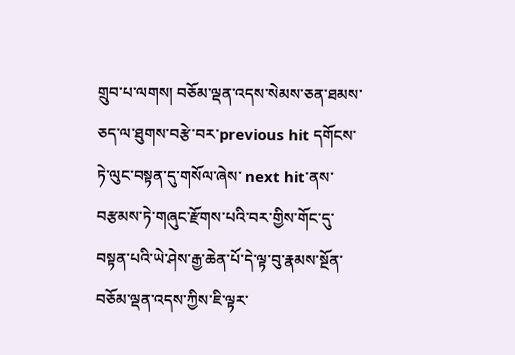གྲུབ་པ་ལགས། བཅོམ་ལྡན་འདས་སེམས་ཅན་ཐམས་ཅད་ལ་ཐུགས་བརྩེ་བར་previous hit དགོངས་ཏེ་ལུང་བསྟན་དུ་གསོལ་ཞེས་ next hit་ནས་བརྩམས་ཏེ་གཞུང་རྫོགས་པའི་བར་གྱིས་གོང་དུ་བསྟན་པའི་ཡེ་ཤེས་རྒྱ་ཆེན་པོ་དེ་ལྟ་བུ་རྣམས་སྔོན་བཅོམ་ལྡན་འདས་ཀྱིས་ཇི་ལྟར་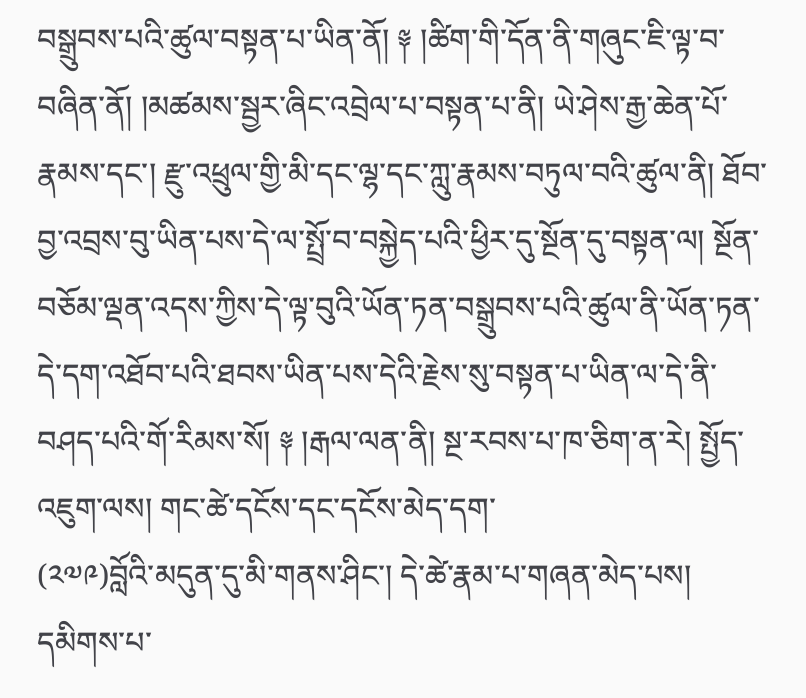བསྒྲུབས་པའི་ཚུལ་བསྟན་པ་ཡིན་ནོ། ༈ །ཚིག་གི་དོན་ནི་གཞུང་ཇི་ལྟ་བ་བཞིན་ནོ། །མཚམས་སྦྱར་ཞིང་འབྲེལ་པ་བསྟན་པ་ནི། ཡེ་ཤེས་རྒྱ་ཆེན་པོ་རྣམས་དང་། རྫུ་འཕྲུལ་གྱི་མི་དང་ལྷ་དང་ཀླུ་རྣམས་བཏུལ་བའི་ཚུལ་ནི། ཐོབ་བྱ་འབྲས་བུ་ཡིན་པས་དེ་ལ་སྤྲོ་བ་བསྐྱེད་པའི་ཕྱིར་དུ་སྔོན་དུ་བསྟན་ལ། སྔོན་བཅོམ་ལྡན་འདས་ཀྱིས་དེ་ལྟ་བུའི་ཡོན་ཏན་བསྒྲུབས་པའི་ཚུལ་ནི་ཡོན་ཏན་དེ་དག་འཐོབ་པའི་ཐབས་ཡིན་པས་དེའི་རྗེས་སུ་བསྟན་པ་ཡིན་ལ་དེ་ནི་བཤད་པའི་གོ་རིམས་སོ། ༈ །རྒལ་ལན་ནི། སྔ་རབས་པ་ཁ་ཅིག་ན་རེ། སྤྱོད་འཇུག་ལས། གང་ཚེ་དངོས་དང་དངོས་མེད་དག་
(༢༧༩)བློའི་མདུན་དུ་མི་གནས་ཤིང་། དེ་ཚེ་རྣམ་པ་གཞན་མེད་པས། དམིགས་པ་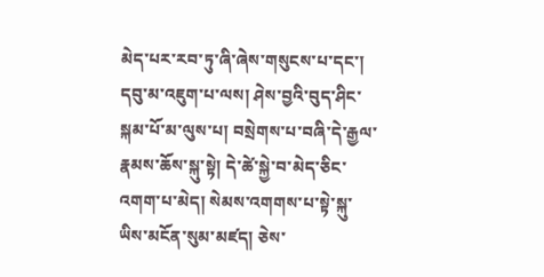མེད་པར་རབ་ཏུ་ཞི་ཞེས་གསུངས་པ་དང་། དབུ་མ་འཇུག་པ་ལས། ཤེས་བྱའི་བུད་ཤིང་སྐམ་པོ་མ་ལུས་པ། བསྲེགས་པ་བཞི་དེ་རྒྱལ་རྣམས་ཆོས་སྐུ་སྟེ། དེ་ཚེ་སྐྱེ་བ་མེད་ཅིང་འགག་པ་མེད། སེམས་འགགས་པ་སྟེ་སྐུ་ཡིས་མངོན་སུམ་མཛད། ཅེས་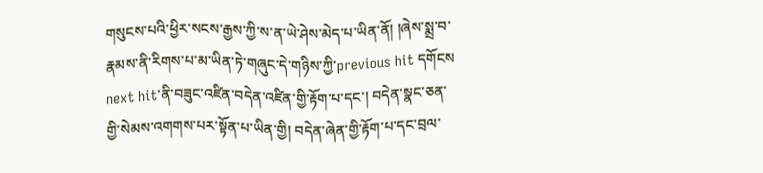གསུངས་པའི་ཕྱིར་སངས་རྒྱས་ཀྱི་ས་ན་ཡེ་ཤེས་མེད་པ་ཡིན་ནོ། །ཞེས་སྨྲ་བ་རྣམས་ནི་རིགས་པ་མ་ཡིན་ཏེ་གཞུང་དེ་གཉིས་ཀྱི་previous hit དགོངས next hit་ནི་བཟུང་འཛིན་བདེན་འཛིན་གྱི་རྟོག་པ་དང་། བདེན་སྣང་ཅན་གྱི་སེམས་འགགས་པར་སྟོན་པ་ཡིན་གྱི། བདེན་ཞེན་གྱི་རྟོག་པ་དང་བྲལ་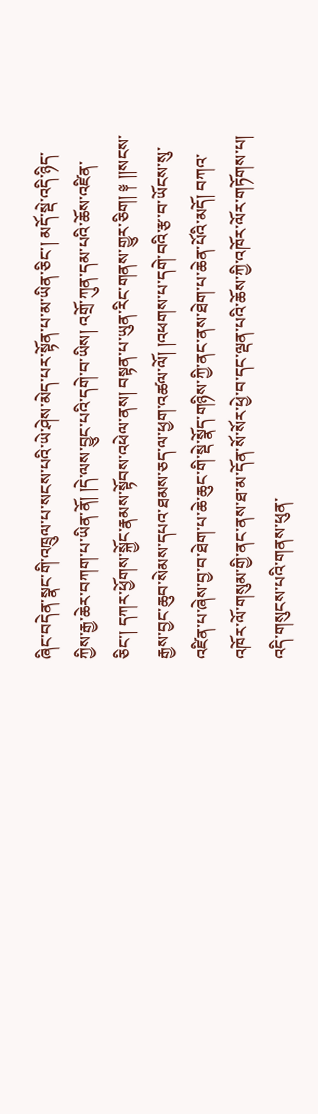ཞིང་བདེན་སྣང་གི་འཁྲུལ་པ་སངས་པའི་ཡེ་ཤེས་མེད་པར་སྟོན་པ་མ་ཡིན་ཅིང་། མདོ་སྡེ་འདི་ཉིད་ཀྱིས་རྒྱ་ཆེར་བཀག་པ་ཡིན་ནོ། །དེ་ལས་བྱུང་པའི་དགེ་བ་ཡིས། འགྲོ་ཀུན་དམ་པའི་ཆོས་འཛིན་ཅིང་། དཀར་ཕྱོགས་སྐྱོང་རྣམས་སྟོབས་འཕེལ་ནས། བསྟན་པ་ཡུན་རིང་གནས་གྱུར་ཅིག། ༈ །།སངས་རྒྱས་བྱང་ཆུབ་སེམས་དཔའ་ཐམས་ཅད་ལ་ཕྱག་འཚལ་ལོ། །འཕགས་པ་དགེ་བའི་རྩ་བ་ཡོངས་སུ་འཛིན་པ་ཞེས་བྱ་བ་ཐེག་པ་ཆེ་ཆུང་གི་སྡེ་སྣོད་གཉིས་ཀྱི་ནང་ནས་ཐེག་པ་ཆེན་པོའི་མདོ། བཀའ་འཁོར་ལོ་གསུམ་གྱི་ནང་ནས་ཐ་མ་དོན་སོ་སོར་ཕྱེ་བ་དང་ལྡན་པའི་ཆོས་ཀྱི་འཁོར་ལོར་གཏོགས་པ། འདི་གསུངས་པའི་གནས་ཕུན་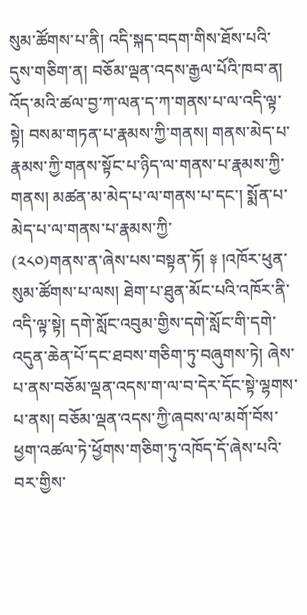སུམ་ཚོགས་པ་ནི། འདི་སྐད་བདག་གིས་ཐོས་པའི་དུས་གཅིག་ན། བཅོམ་ལྡན་འདས་རྒྱལ་པོའི་ཁབ་ན། འོད་མའི་ཚལ་བྱ་ཀ་ལན་ད་ཀ་གནས་པ་ལ་འདི་ལྟ་སྟེ། བསམ་གཏན་པ་རྣམས་ཀྱི་གནས། གནས་མེད་པ་རྣམས་ཀྱི་གནས་སྟོང་པ་ཉིད་ལ་གནས་པ་རྣམས་ཀྱི་གནས། མཚན་མ་མེད་པ་ལ་གནས་པ་དང་། སྨོན་པ་མེད་པ་ལ་གནས་པ་རྣམས་ཀྱི་
(༢༨༠)གནས་ན་ཞེས་པས་བསྟན་ཏོ། ༈ །འཁོར་ཕུན་སུམ་ཚོགས་པ་ལས། ཐེག་པ་ཐུན་མོང་པའི་འཁོར་ནི་འདི་ལྟ་སྟེ། དགེ་སློང་འབུམ་གྱིས་དགེ་སློང་གི་དགེ་འདུན་ཆེན་པོ་དང་ཐབས་གཅིག་ཏུ་བཞུགས་ཏེ། ཞེས་པ་ནས་བཅོམ་ལྡན་འདས་ག་ལ་བ་དེར་དོང་སྟེ་ལྷགས་པ་ནས། བཅོམ་ལྡན་འདས་ཀྱི་ཞབས་ལ་མགོ་བོས་ཕྱག་འཚལ་ཏེ་ཕྱོགས་གཅིག་ཏུ་འཁོད་དོ་ཞེས་པའི་བར་གྱིས་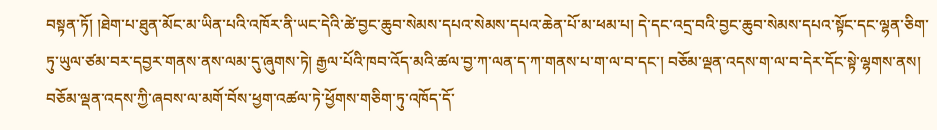བསྟན་ཏོ། །ཐེག་པ་ཐུན་མོང་མ་ཡིན་པའི་འཁོར་ནི་ཡང་དེའི་ཚེ་བྱང་ཆུབ་སེམས་དཔའ་སེམས་དཔའ་ཆེན་པོ་མ་ཕམ་པ། དེ་དང་འདྲ་བའི་བྱང་ཆུབ་སེམས་དཔའ་སྟོང་དང་ལྷན་ཅིག་ཏུ་ཡུལ་ཙམ་བར་དབྱར་གནས་ནས་ལམ་དུ་ཞུགས་ཏེ། རྒྱལ་པོའི་ཁབ་འོད་མའི་ཚལ་བྱ་ཀ་ལན་ད་ཀ་གནས་པ་ག་ལ་བ་དང་། བཅོམ་ལྡན་འདས་ག་ལ་བ་དེར་དོང་སྟེ་ལྷགས་ནས། བཅོམ་ལྡན་འདས་ཀྱི་ཞབས་ལ་མགོ་བོས་ཕྱག་འཚལ་ཏེ་ཕྱོགས་གཅིག་ཏུ་འཁོད་དོ་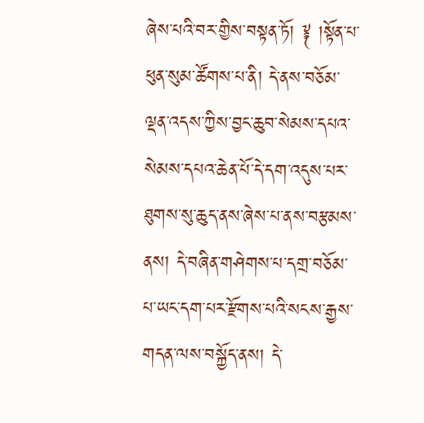ཞེས་པའི་བར་གྱིས་བསྟན་ཏོ། ༈ །སྟོན་པ་ཕུན་སུམ་ཚོགས་པ་ནི། དེ་ནས་བཅོམ་ལྡན་འདས་ཀྱིས་བྱང་ཆུབ་སེམས་དཔའ་སེམས་དཔའ་ཆེན་པོ་དེ་དག་འདུས་པར་ཐུགས་སུ་ཆུད་ནས་ཞེས་པ་ནས་བརྩམས་ནས། དེ་བཞིན་གཤེགས་པ་དགྲ་བཅོམ་པ་ཡང་དག་པར་རྫོགས་པའི་སངས་རྒྱས་གདན་ལས་བསྐྱོད་ནས། དེ་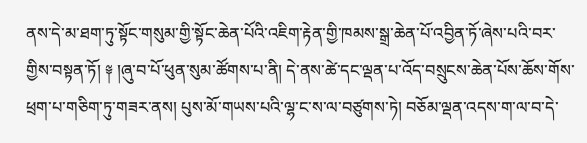ནས་དེ་མ་ཐག་ཏུ་སྟོང་གསུམ་གྱི་སྟོང་ཆེན་པོའི་འཇིག་རྟེན་གྱི་ཁམས་སྒྲ་ཆེན་པོ་འབྱིན་ཏོ་ཞེས་པའི་བར་གྱིས་བསྟན་ཏོ། ༈ །ཞུ་བ་པོ་ཕུན་སུམ་ཚོགས་པ་ནི། དེ་ནས་ཚེ་དང་ལྡན་པ་འོད་བསྲུངས་ཆེན་པོས་ཆོས་གོས་ཕྲག་པ་གཅིག་ཏུ་གཟར་ནས། པུས་མོ་གཡས་པའི་ལྷ་ང་ས་ལ་བཙུགས་ཏེ། བཅོམ་ལྡན་འདས་ག་ལ་བ་དེ་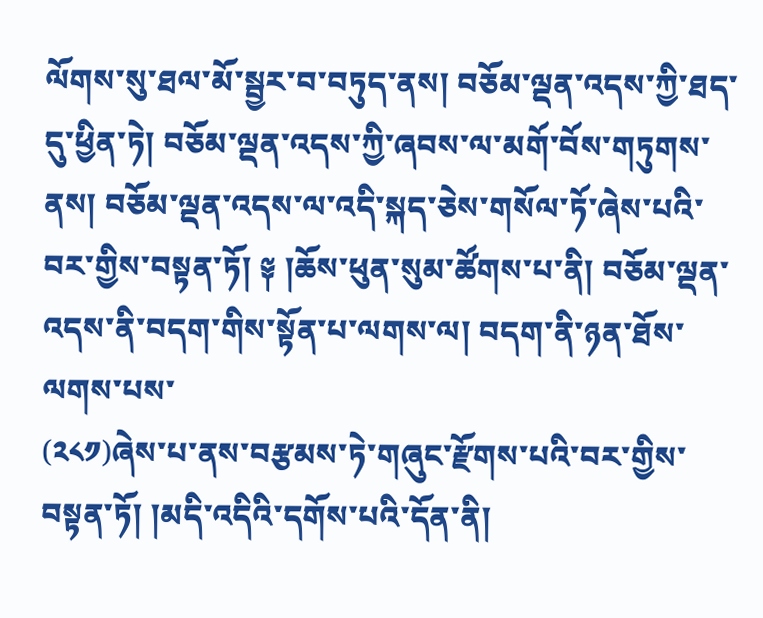ལོགས་སུ་ཐལ་མོ་སྦྱར་བ་བཏུད་ནས། བཅོམ་ལྡན་འདས་ཀྱི་ཐད་དུ་ཕྱིན་ཏེ། བཅོམ་ལྡན་འདས་ཀྱི་ཞབས་ལ་མགོ་བོས་གཏུགས་ནས། བཅོམ་ལྡན་འདས་ལ་འདི་སྐད་ཅེས་གསོལ་ཏོ་ཞེས་པའི་བར་གྱིས་བསྟན་ཏོ། ༈ །ཆོས་ཕུན་སུམ་ཚོགས་པ་ནི། བཅོམ་ལྡན་འདས་ནི་བདག་གིས་སྟོན་པ་ལགས་ལ། བདག་ནི་ཉན་ཐོས་ལགས་པས་
(༢༨༡)ཞེས་པ་ནས་བརྩམས་ཏེ་གཞུང་རྫོགས་པའི་བར་གྱིས་བསྟན་ཏོ། །མདི་འདིའི་དགོས་པའི་དོན་ནི།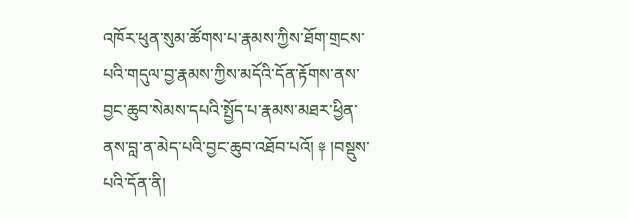འཁོར་ཕུན་སུམ་ཚོགས་པ་རྣམས་ཀྱིས་ཐོག་གྲངས་པའི་གདུལ་བྱ་རྣམས་ཀྱིས་མདོའི་དོན་རྟོགས་ནས་བྱང་ཆུབ་སེམས་དཔའི་སྤྱོད་པ་རྣམས་མཐར་ཕྱིན་ནས་བླ་ན་མེད་པའི་བྱང་ཆུབ་འཐོབ་པའོ། ༈ །བསྡུས་པའི་དོན་ནི།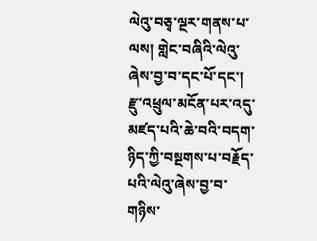ལེའུ་བཅྭ་ལྔར་གནས་པ་ལས། གླེང་བཞིའི་ལེའུ་ཞེས་བྱ་བ་དང་པོ་དང་། རྫུ་འཕྲུལ་མངོན་པར་འདུ་མཛད་པའི་ཆེ་བའི་བདག་ཉིད་ཀྱི་བསྔགས་པ་བརྗོད་པའི་ལེའུ་ཞེས་བྱ་བ་གཉིས་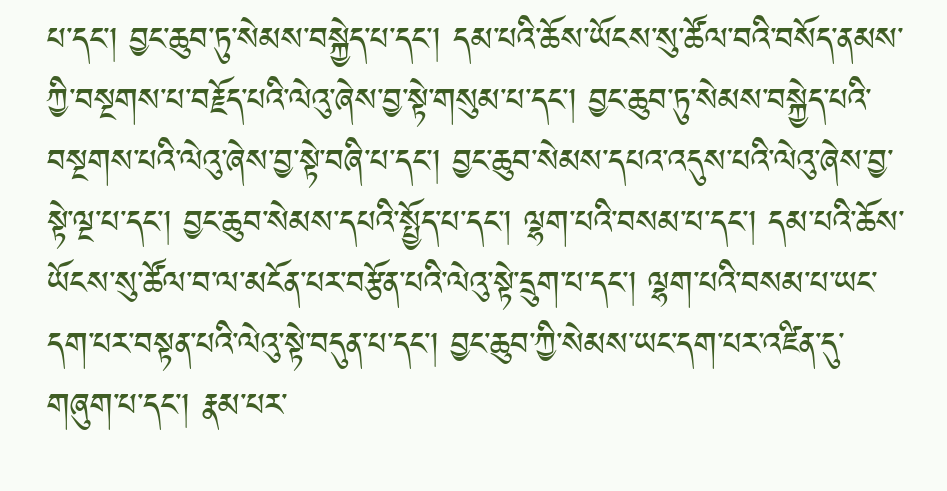པ་དང་། བྱང་ཆུབ་ཏུ་སེམས་བསྐྱེད་པ་དང་། དམ་པའི་ཆོས་ཡོངས་སུ་ཚོལ་བའི་བསོད་ནམས་ཀྱི་བསྔགས་པ་བརྗོད་པའི་ལེའུ་ཞེས་བྱ་སྟེ་གསུམ་པ་དང་། བྱང་ཆུབ་ཏུ་སེམས་བསྐྱེད་པའི་བསྔགས་པའི་ལེའུ་ཞེས་བྱ་སྟེ་བཞི་པ་དང་། བྱང་ཆུབ་སེམས་དཔའ་འདུས་པའི་ལེའུ་ཞེས་བྱ་སྟེ་ལྔ་པ་དང་། བྱང་ཆུབ་སེམས་དཔའི་སྤྱོད་པ་དང་། ལྷག་པའི་བསམ་པ་དང་། དམ་པའི་ཆོས་ཡོངས་སུ་ཚོལ་བ་ལ་མངོན་པར་བརྩོན་པའི་ལེའུ་སྟེ་དྲུག་པ་དང་། ལྷག་པའི་བསམ་པ་ཡང་དག་པར་བསྟན་པའི་ལེའུ་སྟེ་བདུན་པ་དང་། བྱང་ཆུབ་ཀྱི་སེམས་ཡང་དག་པར་འཛིན་དུ་གཞུག་པ་དང་། རྣམ་པར་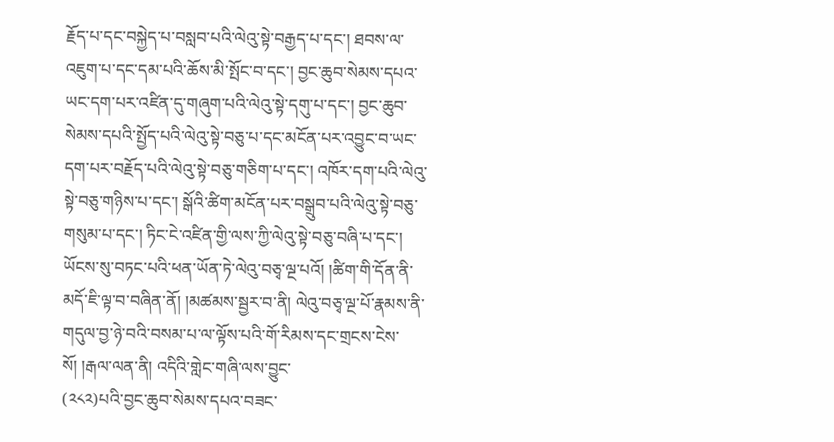རྗོད་པ་དང་བསྐྱེད་པ་བསླབ་པའི་ལེའུ་སྟེ་བརྒྱད་པ་དང་། ཐབས་ལ་འཇུག་པ་དང་དམ་པའི་ཆོས་མི་སྤོང་བ་དང་། བྱང་ཆུབ་སེམས་དཔའ་ཡང་དག་པར་འཛིན་དུ་གཞུག་པའི་ལེའུ་སྟེ་དགུ་པ་དང་། བྱང་ཆུབ་སེམས་དཔའི་སྤྱོད་པའི་ལེའུ་སྟེ་བཅུ་པ་དང་མངོན་པར་འབྱུང་བ་ཡང་དག་པར་བརྗོད་པའི་ལེའུ་སྟེ་བཅུ་གཅིག་པ་དང་། འཁོར་དག་པའི་ལེའུ་སྟེ་བཅུ་གཉིས་པ་དང་། སྒོའི་ཚིག་མངོན་པར་བསྒྲུབ་པའི་ལེའུ་སྟེ་བཅུ་གསུམ་པ་དང་། ཏིང་ངེ་འཛིན་གྱི་ལས་ཀྱི་ལེའུ་སྟེ་བཅུ་བཞི་པ་དང་། ཡོངས་སུ་བཏང་པའི་ཕན་ཡོན་ཏེ་ལེའུ་བཅྭ་ལྔ་པའོ། །ཚིག་གི་དོན་ནི་མདོ་ཇི་ལྟ་བ་བཞིན་ནོ། །མཚམས་སྦྱར་བ་ནི། ལེའུ་བཅྭ་ལྔ་པོ་རྣམས་ནི་གདུལ་བྱ་ཉེ་བའི་བསམ་པ་ལ་ལྟོས་པའི་གོ་རིམས་དང་གྲངས་ངེས་སོ། །རྒལ་ལན་ནི། འདིའི་གླེང་གཞི་ལས་བྱུང་
(༢༨༢)པའི་བྱང་ཆུབ་སེམས་དཔའ་བཟང་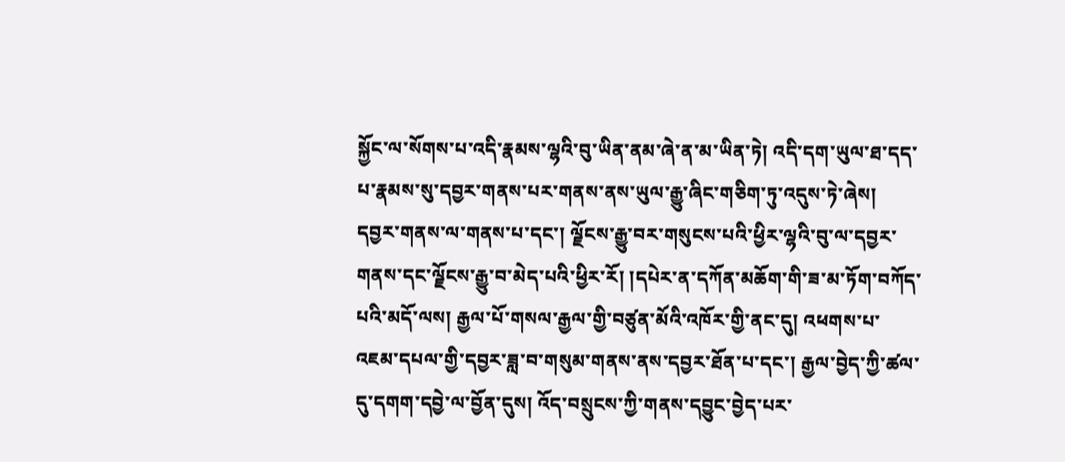སྐྱོང་ལ་སོགས་པ་འདི་རྣམས་ལྷའི་བུ་ཡིན་ནམ་ཞེ་ན་མ་ཡིན་ཏེ། འདི་དག་ཡུལ་ཐ་དད་པ་རྣམས་སུ་དབྱར་གནས་པར་གནས་ནས་ཡུལ་རྒྱུ་ཞིང་གཅིག་ཏུ་འདུས་ཏེ་ཞེས། དབྱར་གནས་ལ་གནས་པ་དང་། ལྗོངས་རྒྱུ་བར་གསུངས་པའི་ཕྱིར་ལྷའི་བུ་ལ་དབྱར་གནས་དང་ལྗོངས་རྒྱུ་བ་མེད་པའི་ཕྱིར་རོ། །དཔེར་ན་དཀོན་མཆོག་གི་ཟ་མ་ཏོག་བཀོད་པའི་མདོ་ལས། རྒྱལ་པོ་གསལ་རྒྱལ་གྱི་བཙུན་མོའི་འཁོར་གྱི་ནང་དུ། འཕགས་པ་འཇམ་དཔལ་གྱི་དབྱར་ཟླ་བ་གསུམ་གནས་ནས་དབྱར་ཐོན་པ་དང་། རྒྱལ་བྱེད་ཀྱི་ཚལ་དུ་དགག་དབྱེ་ལ་བྱོན་དུས། འོད་བསྲུངས་ཀྱི་གནས་དབྱུང་བྱེད་པར་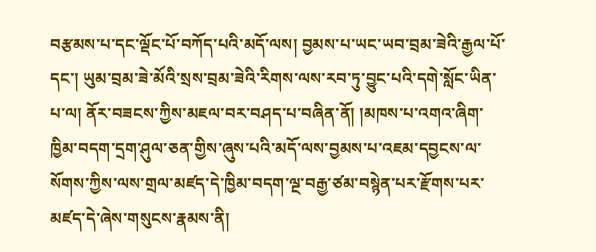བརྩམས་པ་དང་ལྡོང་པོ་བཀོད་པའི་མདོ་ལས། བྱམས་པ་ཡང་ཡབ་བྲམ་ཟེའི་རྒྱལ་པོ་དང་། ཡུམ་བྲམ་ཟེ་མོའི་སྲས་བྲམ་ཟེའི་རིགས་ལས་རབ་ཏུ་བྱུང་པའི་དགེ་སློང་ཡིན་པ་ལ། ནོར་བཟངས་ཀྱིས་མཇལ་བར་བཤད་པ་བཞིན་ནོ། །མཁས་པ་འགའ་ཞིག་ཁྱིམ་བདག་དྲག་ཤུལ་ཅན་གྱིས་ཞུས་པའི་མདོ་ལས་བྱམས་པ་འཇམ་དབྱངས་ལ་སོགས་ཀྱིས་ལས་གྲལ་མཛད་དེ་ཁྱིམ་བདག་ལྔ་བརྒྱ་ཙམ་བསྙེན་པར་རྫོགས་པར་མཛད་དེ་ཞེས་གསུངས་རྣམས་ནི།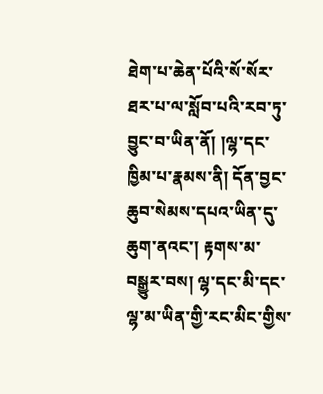ཐེག་པ་ཆེན་པོའི་སོ་སོར་ཐར་པ་ལ་སློབ་པའི་རབ་ཏུ་བྱུང་བ་ཡིན་ནོ། །ལྷ་དང་ཁྱིམ་པ་རྣམས་ནི། དོན་བྱང་ཆུབ་སེམས་དཔའ་ཡིན་དུ་ཆུག་ནའང་། རྟགས་མ་བསྒྱུར་བས། ལྷ་དང་མི་དང་ལྷ་མ་ཡིན་གྱི་རང་མིང་གྱིས་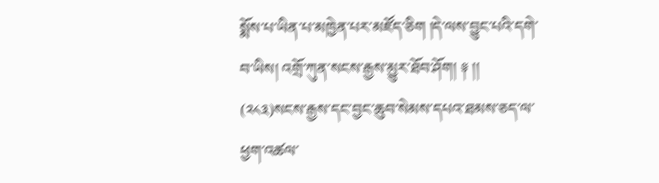སྨོས་པ་ཡིན་པ་མཁྱེན་པར་མཛོད་ཅིག །དེ་ལས་བྱུང་པའི་དགེ་བ་ཡིས། འགྲོ་ཀུན་སངས་རྒྱས་མྱུར་ཐོབ་ཤོག། ༈ །།
(༢༨༣)སངས་རྒྱས་དང་བྱང་ཆུབ་སེམས་དཔའ་ཐམས་ཅད་ལ་ཕྱག་འཚལ་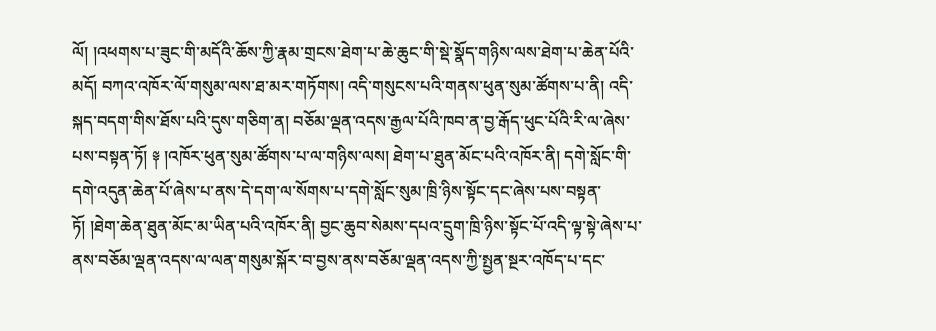ལོ། །འཕགས་པ་ཟུང་གི་མདོའི་ཆོས་ཀྱི་རྣམ་གྲངས་ཐེག་པ་ཆེ་ཆུང་གི་སྡེ་སྣོད་གཉིས་ལས་ཐེག་པ་ཆེན་པོའི་མདོ། བཀའ་འཁོར་ལོ་གསུམ་ལས་ཐ་མར་གཏོགས། འདི་གསུངས་པའི་གནས་ཕུན་སུམ་ཚོགས་པ་ནི། འདི་སྐད་བདག་གིས་ཐོས་པའི་དུས་གཅིག་ན། བཅོམ་ལྡན་འདས་རྒྱལ་པོའི་ཁབ་ན་བྱ་རྒོད་ཕུང་པོའི་རི་ལ་ཞེས་པས་བསྟན་ཏོ། ༈ །འཁོར་ཕུན་སུམ་ཚོགས་པ་ལ་གཉིས་ལས། ཐེག་པ་ཐུན་མོང་པའི་འཁོར་ནི། དགེ་སློང་གི་དགེ་འདུན་ཆེན་པོ་ཞེས་པ་ནས་དེ་དག་ལ་སོགས་པ་དགེ་སློང་སུམ་ཁྲི་ཉིས་སྟོང་དང་ཞེས་པས་བསྟན་ཏོ། །ཐེག་ཆེན་ཐུན་མོང་མ་ཡིན་པའི་འཁོར་ནི། བྱང་ཆུབ་སེམས་དཔའ་དྲུག་ཁྲི་ཉིས་སྟོང་པོ་འདི་ལྟ་སྟེ་ཞེས་པ་ནས་བཅོམ་ལྡན་འདས་ལ་ལན་གསུམ་སྐོར་བ་བྱས་ནས་བཅོམ་ལྡན་འདས་ཀྱི་སྤྱན་སྔར་འཁོད་པ་དང་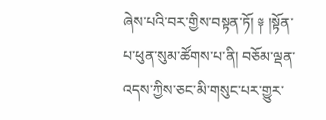ཞེས་པའི་བར་གྱིས་བསྟན་ཏོ། ༈ །སྟོན་པ་ཕུན་སུམ་ཚོགས་པ་ནི། བཅོམ་ལྡན་འདས་ཀྱིས་ཅང་མི་གསུང་པར་གྱུར་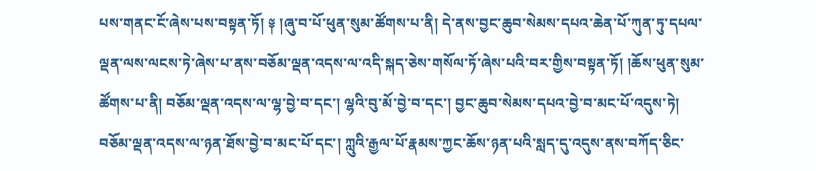པས་གནང་ངོ་ཞེས་པས་བསྟན་ཏོ། ༈ །ཞུ་བ་པོ་ཕུན་སུམ་ཚོགས་པ་ནི། དེ་ནས་བྱང་ཆུབ་སེམས་དཔའ་ཆེན་པོ་ཀུན་ཏུ་དཔལ་ལྡན་ལས་ལངས་ཏེ་ཞེས་པ་ནས་བཅོམ་ལྡན་འདས་ལ་འདི་སྐད་ཅེས་གསོལ་ཏོ་ཞེས་པའི་བར་གྱིས་བསྟན་ཏོ། །ཆོས་ཕུན་སུམ་ཚོགས་པ་ནི། བཅོམ་ལྡན་འདས་ལ་ལྷ་བྱེ་བ་དང་། ལྷའི་བུ་མོ་བྱེ་བ་དང་། བྱང་ཆུབ་སེམས་དཔའ་བྱེ་བ་མང་པོ་འདུས་ཏེ། བཅོམ་ལྡན་འདས་ལ་ཉན་ཐོས་བྱེ་བ་མང་པོ་དང་། ཀླུའི་རྒྱལ་པོ་རྣམས་ཀྱང་ཆོས་ཉན་པའི་སླད་དུ་འདུས་ནས་བཀོད་ཅིང་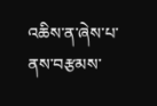འཆིས་ན་ཞེས་པ་ནས་བརྩམས་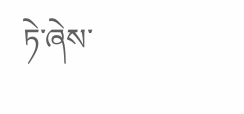ཏེ་ཞེས་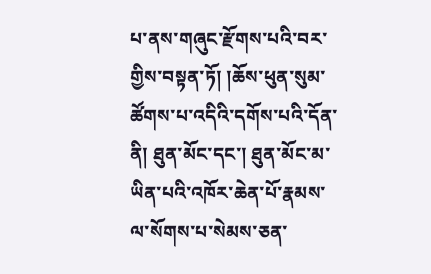པ་ནས་གཞུང་རྫོགས་པའི་བར་གྱིས་བསྟན་ཏོ། །ཆོས་ཕུན་སུམ་ཚོགས་པ་འདིའི་དགོས་པའི་དོན་ནི། ཐུན་མོང་དང་། ཐུན་མོང་མ་ཡིན་པའི་འཁོར་ཆེན་པོ་རྣམས་ལ་སོགས་པ་སེམས་ཅན་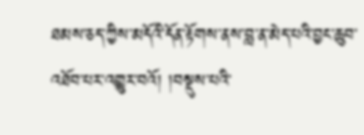ཐམས་ཅད་ཀྱིས་མདོའི་དོན་རྟོགས་ནས་བླ་ན་མེད་པའི་བྱང་ཆུབ་འཐོབ་པར་འགྱུར་བའོ། །བསྡུས་པའི་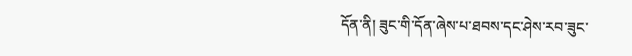དོན་ནི། ཟུང་གི་དོན་ཞེས་པ་ཐབས་དང་ཤེས་རབ་ཟུང་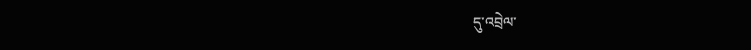དུ་འབྲེལ་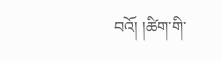བའོ། །ཚིག་གི་